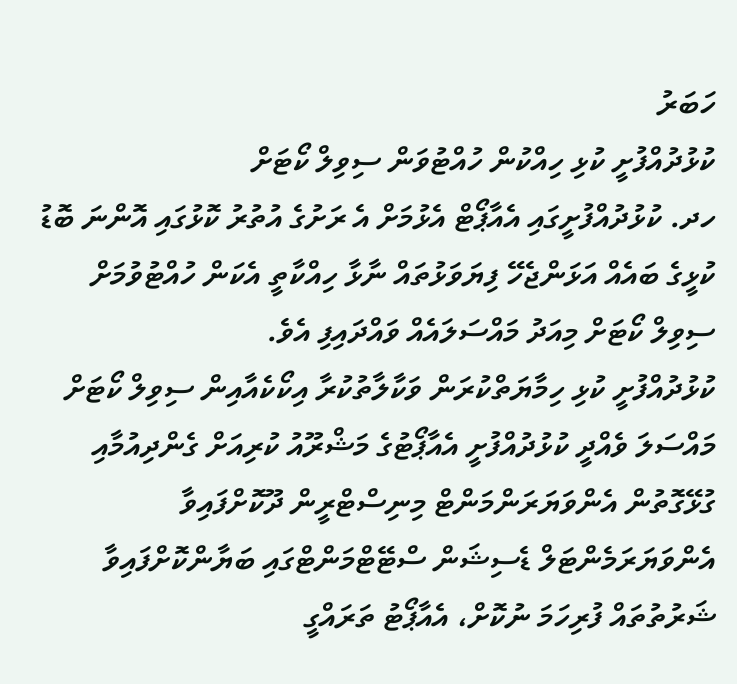ހަބަރު
ކުޅުދުއްފުށީ ކުޅި ހިއްކުން ހުއްޓުވަން ސިވިލް ކޯޓަށް
ހދ. ކުޅުދުއްފުށީގައި އެއާޕޯޓް އެޅުމަށް އެ ރަށުގެ އުތުރު ކޮޅުގައި އޮންނަ ބޮޑު ކުޅީގެ ބައެއް އަޅަންޖެހޭ ފިޔަވަޅުތައް ނާޅާ ހިއްކާތީ އެކަން ހުއްޓުވުމަށް ސިވިލް ކޯޓަށް މިއަދު މައްސަލައެއް ވައްދައިފި އެވެ.
ކުޅުދުއްފުށީ ކުޅި ހިމާޔަތްކުރަން ވަކާލާތުކުރާ އިކޯކެއާއިން ސިވިލް ކޯޓަށް މައްސަލަ ވެއްދީ ކުޅުދުއްފުށީ އެއާޕޯޓުގެ މަޝްރޫއު ކުރިއަށް ގެންދިއުމާއި ގުޅޭގޮތުން އެންވަޔަރަންމަންޓް މިނިސްޓްރީން ދޫކޮށްފައިވާ އެންވަޔަރަމެންޓަލް ޑެސިޝަން ސްޓޭޓްމަންޓްގައި ބަޔާންކޮށްފައިވާ
ޝަރުތުތައް ފުރިހަމަ ނުކޮށް، އެއާޕޯޓު ތަރައްގީ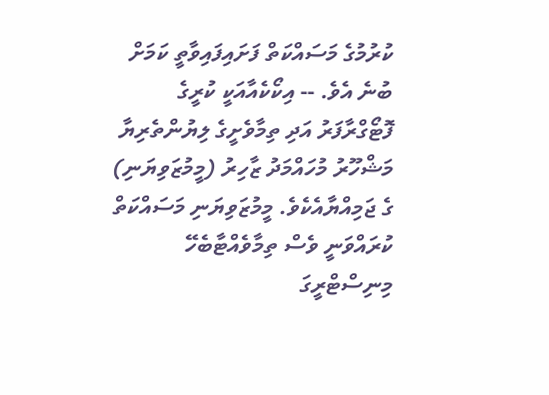ކުރުމުގެ މަސައްކަތް ފަށައިފައިވާތީ ކަމަށް ބުނެ އެވެ. -- އިކޯކެއާއަކީ ކުރީގެ ފޮޓޯގްރާފަރު އަދި ތިމާވެށީގެ ލިޔުންތެރިޔާ މަޝްހޫރު މުހައްމަދު ޒާހިރު (މީމުޒަވިޔަނި) ގެ ޖަމިއްޔާއެކެވެ. މީމުޒަވިޔަނި މަސައްކަތް ކުރައްވަނީ ވެސް ތިމާވެއްޓާބެހޭ މިނިސްޓްރީގަ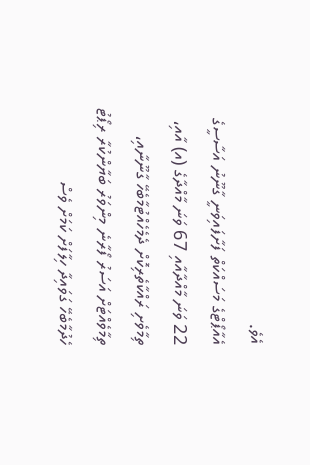އެވެ.
އެއާޕޯޓްގެ މަސައްކަތް ފަށާފައިވަނީ ގާނޫނު އަސާސީގެ 22 ވަނަ މާއްދާއާއި 67 ވަނަ މާއްދާގެ (އ) އާއި، ތިމާވެށި ރައްކާތެރިކޮށް ދެމެހެއްޓުމާބެހޭ ގާނޫނާއި، ތިމާވެއްޓަށް އަސަރު ފޯރާނެ މިންވަރު ބަޔާންކުރާ ރިޕޯޓު ހެދުމާބެހޭ ގަވައިދާ ހިލާފަށް ކަމަށް ވެސް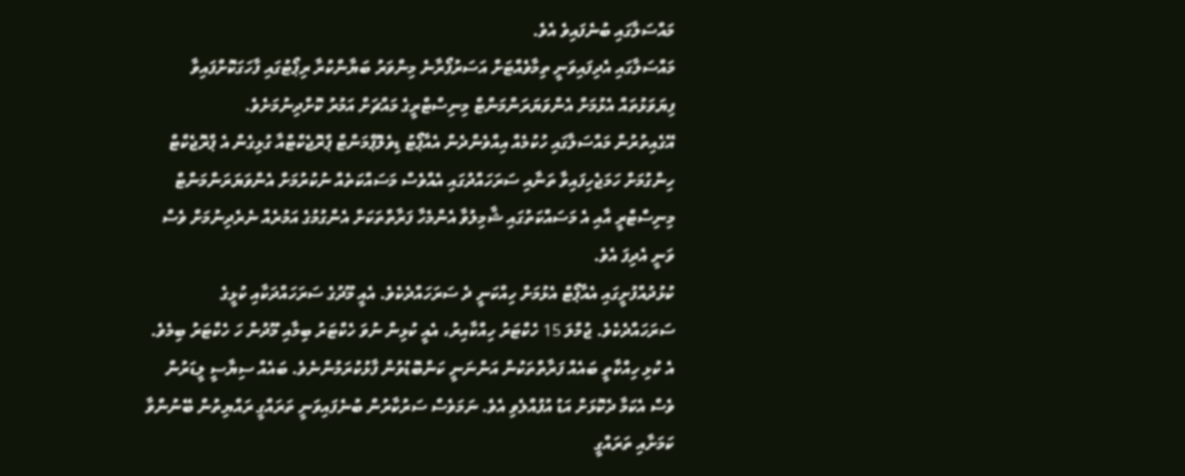މައްސަލާގައި ބުނެފައިވެ އެވެ.
މައްސަލާގައި އެދިފައިވަނީ ތިމާވެއްޓަށް އަސަރުފޯރާނެ މިންވަރު ބަޔާންކުރާ ރިޕޯޓުގައި ފާހަގަކޮށްފައިވާ ފިޔަވަޅުތައް އެޅުމަށް އެންވަޔަރަންމަންޓް މިނިސްޓްރީގެ މައްޗަށް އަމުރު ކޮށްދިނުމަށެވެ.
އޭގެއިތުރުން މައްސަލާގައި ހުކުމެއް އިއްވެންދެން އެއާޕޯޓު ޑިވެލޮޕްމަންޓް ޕްރޮޖެކްޓްއާ ގުޅިގެން އެ ޕްރޮޖެކްޓް ހިންގުމަށް ހަމަޖެހިފައިވާ ތަނާއި ސަރަހައްދުގައި އެއްވެސް މަސައްކަތެއް ނުކުރުމަށް އެންވަޔަރަންމަންޓް މިނިސްޓްރީ އާއި އެ މަސައްކަތުގައި ޝާމިލުވާ އެންމެހާ ފަރާތްތަކަށް އެންގުމުގެ އަމުރެއް ނެރެދިނުމަށް ވެސް ވަނީ އެދިފަ އެވެ.
ކުޅުދުއްފުށީގައި އެއާޕޯޓް އެޅުމަށް ހިއްކަނީ ދެ ސަރަހައްދެކެވެ. އެއީ މޫދުގެ ސަރަހައްދަކާއި ކުޅީގެ ސަރަހައްދެކެވެ. ޖުމްލަ 15 ހެކްޓަރު ހިއްކާއިރު، އެއީ ކުޅިން ނުވަ ހެކްޓަރު ބިމާއި މޫދުން ހަ ހެކްޓަރު ބިމެވެ. އެ ކުޅި ހިއްކާތީ ބައެއް ފަރާތްތަކުން އަންނަނީ ކަންބޮޑުވުން ފާޅުކުރަމުންނެވެ. ބައެއް ސިޔާސީ ލީޑަރުން ވެސް އެކަމާ ދެކޮޅަށް އަޑު އުފުއްލެވި އެވެ. ނަމަވެސް ސަރުކާރުން ބުނެފައިވަނީ ތަރައްގީ ރައްޔިތުން ބޭނުންވާ ކަމަށާއި ތަރައްގީ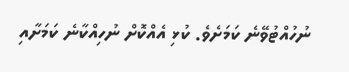ނުހުއްޓުވޭނެ ކަމަށެވެ. ކުޅި އެއްކޮށް ނުހިއްކާނެ ކަމަށާއި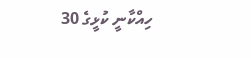ހިއްކާނީ ކުޅީގެ 30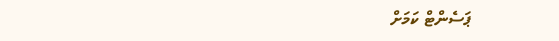ޕަސެންޓް ކަމަށް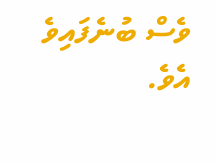ވެސް ބުނެފައިވެ އެވެ.